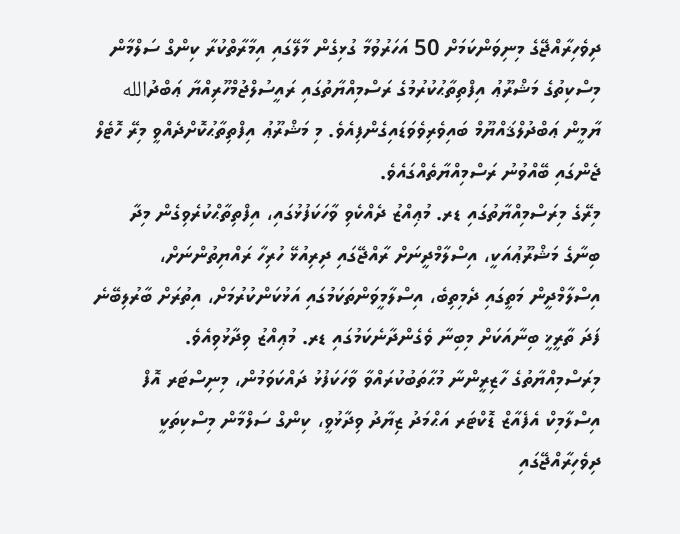ދިވެހިރާއްޖޭގެ މިނިވަންކަމަށް 50 އަހަރުވުމާ ގުޅިގެން މާލޭގައި އިމާރާތްކުރާ ކިންގް ސަލްމާން މިސްކިތުގެ މަޝްރޫޢު އިފްތިތާޙުކުރުމުގެ ރަސްމިއްޔާތުގައި ރައީސުލްޖުމްހޫރިއްޔާ ޢަބްދުالله ޔާމީން ޢަބްދުލްޤައްޔޫމް ބައިވެރިވެވަޑައިގެންފިއެވެ. މި މަޝްރޫޢު އިފްތިތާޙުކޮށްދެއްވީ މިރޭ ހޮޓެލް ޖެންގައި ބޭއްވުނު ރަސްމިއްޔާތެއްގައެވެ.
މިރޭގެ މިރަސްމިއްޔާތުގައި ޑރ. މުޢިއްޒު ދެއްކެވި ވާހަކަފުޅުގައި، އިފްތިތާޙްކުރެވިގެން މިދާ ބިނާގެ މަޝްރޫޢުއަކީ، އިސްލާމްދީނަށް ރާއްޖޭގައި ދިރިއުޅޭ ހުރިހާ ރައްޔިތުންނަށް، އިސްލާމްދީން މަތީގައި ދެމިތިބެ، އިސްލާމީވަންތަކަމުގައި އަޅުކަންކުރުމަށް، އިތުރަށް ބާރުލިބޭނެ ފަދަ ތާރީޚީ ބިނާއަކަށް މިބިނާ ވެގެންދާނެކަމުގައި ޑރ. މުޢިއްޒު ވިދާޅުވިއެވެ.
މިރަސްމިއްޔާތުގެ ހާޒިރީންނާ މުޙާތަބުކުރައްވާ ވާހަކަފުޅު ދައްކަވަމުން، މިނިސްޓަރ އޮފް އިސްލާމިކް އެފެއާޒް ޑޮކްޓަރ އަޙްމަދު ޒިޔާދު ވިދާޅުވީ، ކިންގް ސަލްމާން މިސްކިތަކީ ދިވެހިރާއްޖޭގައި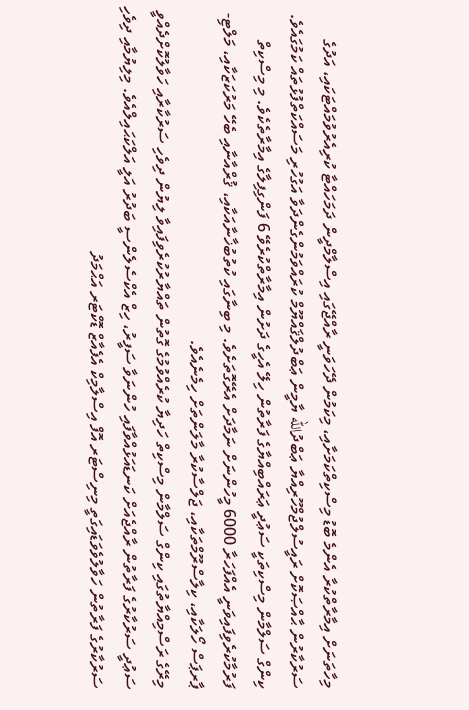މިހާތަނަށް އިމާރާތްކުރާ އެންމެ ބޮޑު މިސްކިތްކަމަށާއި، މިކަމުން ދޭހަވަނީ ރާއްޖޭގައި އިސްލާމްދީން ދަމަހައްޓާ ކުރިއެރުވުމައްޓަކައި، އަދުގެ ސަރުކާރުން ޙާއްޞަކޮށް ރައީސުލްޖުމްހޫރިއްޔާ ޢަބްދުالله ޔާމީން ޢަބްދުލްޤައްޔޫމް ކުރައްވަމުންގެންދަވާ އަގުހުރި މަސައްކަތްފުޅުތައް ކަމުގައެވެ.
ކިންގް ސަލްމާން މިސްކިތަކީ ސަޢުދީ ޢަރައްބިއްޔާގެ ފަރާތުން ހިލޭ އެހީގެ ދަށުން އިމާރާތްކުރެވޭ 6 ފަންގިފިލާގެ އިމާރާތެކެވެ. މި މިސްކިތް ފަރުމާކުރެވިފައިވަނީ އެއްފަހަރާ 6000 މީހުންނަށް ނަމާދަށް އެރޭގޮތަށެވެ. މި ބިނާގައި ކުތުބުޚާނާއަކާއި، ޤުރްއާނާއި ބެހޭ މަރުކަޒަކާއި، މަލްޓި-ޕާރޕަސް ހޯލަކާއި، ކިލާސްރޫމްތަކާއި، ޖަލްސާކުރާ މާލަންތަށް ހިމެނެއެވެ.
މިރޭގެ ރަސްމިއްޔާތުގައި ކިންގް ސަލްމާން މިސްކިތް ހަދިޔާ ކުރެއްވުމުގެ ގޮތުން ތައްޔާރުކުރެވިފައިވާ ލިޔުން ދިވެހި ސަރުކާރާއި ހަވާލުކޮށްދެއްވީ ސަޢުދީ ސަރުކާރުގެ ފަރާތުން ރާއްޖެއަށް ކަނޑައަޅުއްވާފައި ހުންނަވާ ސަފީރު، ހިޒް އެކްސެލެންސީ ބަދުރު އަލީ އަލްކަޙައިލްއެވެ. މިލިޔުމާއި ދިވެހި ސަރުކާރުގެ ފަރާތުން ހަވާލުވެވަޑައިގަތީ މިނިސްޓަރ އޮފް އިސްލާމިކް އެފެއާޒް ޑޮކްޓަރ އަޙްމަދު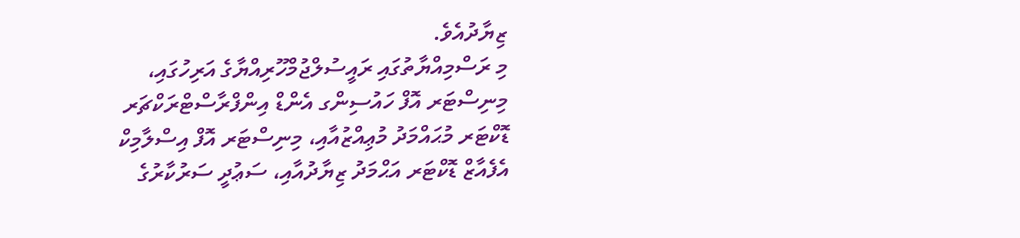ޒިޔާދުއެވެ.
މި ރަސްމިއްޔާތުގައި ރައީސުލްޖުމްހޫރިއްޔާގެ އަރިހުގައި، މިނިސްޓަރ އޮފް ހައުސިންގ އެންޑް އިންފްރާސްޓްރަކްޗަރ ޑޮކްޓަރ މުޙައްމަދު މުޢިއްޒުއާއި، މިނިސްޓަރ އޮފް އިސްލާމިކް އެފެއާޒް ޑޮކްޓަރ އަޙްމަދު ޒިޔާދުއާއި، ސަޢުދީ ސަރުކާރުގެ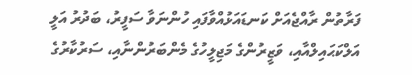ފަރާތުން ރާއްޖެއަށް ކަނޑައަޅުއްވާފައި ހުންނަވާ ސަފީރު، ބަދުރު އަލީ އަލްކަޙައިލްއާއި، ވަޒީރުންގެ މަޖިލީހުގެ މެންބަރުންނާއި، ސަރުކާރުގެ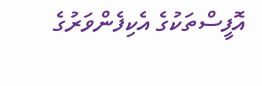އޮފީސްތަކުގެ އެކިފެންވަރުގެ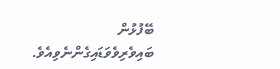ބޭފުޅުން ބައިވެރިވެވަޑައިގެންނެވިއެވެ.